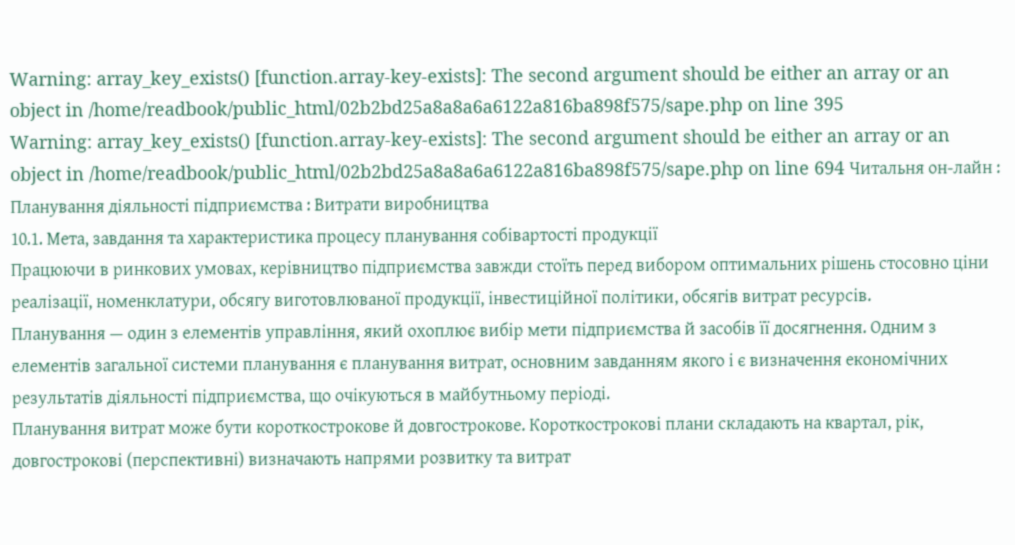Warning: array_key_exists() [function.array-key-exists]: The second argument should be either an array or an object in /home/readbook/public_html/02b2bd25a8a8a6a6122a816ba898f575/sape.php on line 395
Warning: array_key_exists() [function.array-key-exists]: The second argument should be either an array or an object in /home/readbook/public_html/02b2bd25a8a8a6a6122a816ba898f575/sape.php on line 694 Читальня он-лайн : Планування діяльності підприємства : Витрати виробництва
10.1. Мета, завдання та характеристика процесу планування собівартості продукції
Працюючи в ринкових умовах, керівництво підприємства завжди стоїть перед вибором оптимальних рішень стосовно ціни реалізації, номенклатури, обсягу виготовлюваної продукції, інвестиційної політики, обсягів витрат ресурсів.
Планування — один з елементів управління, який охоплює вибір мети підприємства й засобів її досягнення. Одним з елементів загальної системи планування є планування витрат, основним завданням якого і є визначення економічних результатів діяльності підприємства, що очікуються в майбутньому періоді.
Планування витрат може бути короткострокове й довгострокове. Короткострокові плани складають на квартал, рік, довгострокові (перспективні) визначають напрями розвитку та витрат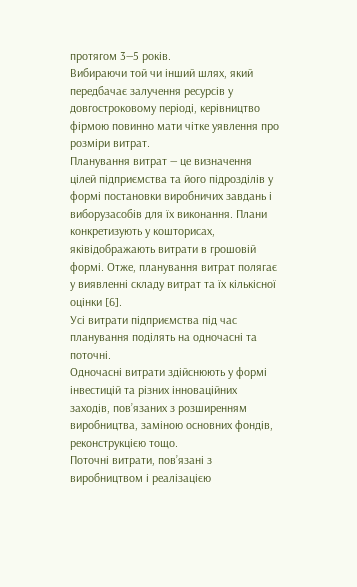протягом 3—5 років.
Вибираючи той чи інший шлях, який передбачає залучення ресурсів у довгостроковому періоді, керівництво фірмою повинно мати чітке уявлення про розміри витрат.
Планування витрат — це визначення цілей підприємства та його підрозділів у формі постановки виробничих завдань і виборузасобів для їх виконання. Плани конкретизують у кошторисах, яківідображають витрати в грошовій формі. Отже, планування витрат полягає у виявленні складу витрат та їх кількісної оцінки [6].
Усі витрати підприємства під час планування поділять на одночасні та поточні.
Одночасні витрати здійснюють у формі інвестицій та різних інноваційних заходів, пов’язаних з розширенням виробництва, заміною основних фондів, реконструкцією тощо.
Поточні витрати, пов’язані з виробництвом і реалізацією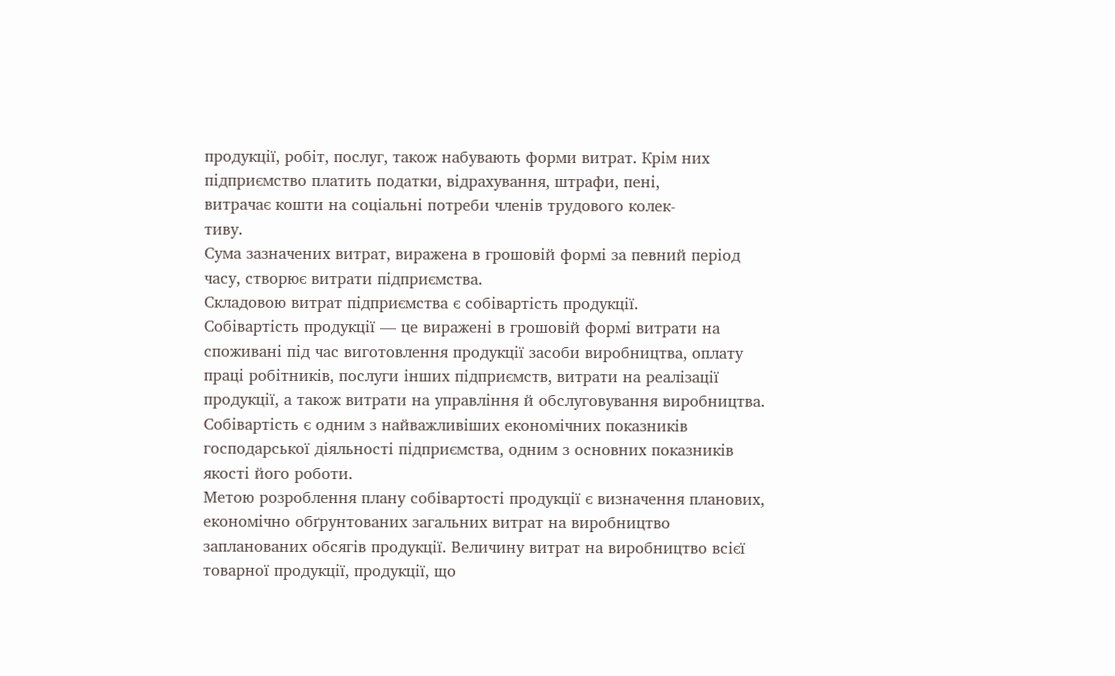продукції, робіт, послуг, також набувають форми витрат. Крім них підприємство платить податки, відрахування, штрафи, пені,
витрачає кошти на соціальні потреби членів трудового колек-
тиву.
Сума зазначених витрат, виражена в грошовій формі за певний період часу, створює витрати підприємства.
Складовою витрат підприємства є собівартість продукції.
Собівартість продукції — це виражені в грошовій формі витрати на споживані під час виготовлення продукції засоби виробництва, оплату праці робітників, послуги інших підприємств, витрати на реалізації продукції, а також витрати на управління й обслуговування виробництва.
Собівартість є одним з найважливіших економічних показників господарської діяльності підприємства, одним з основних показників якості його роботи.
Метою розроблення плану собівартості продукції є визначення планових, економічно обґрунтованих загальних витрат на виробництво запланованих обсягів продукції. Величину витрат на виробництво всієї товарної продукції, продукції, що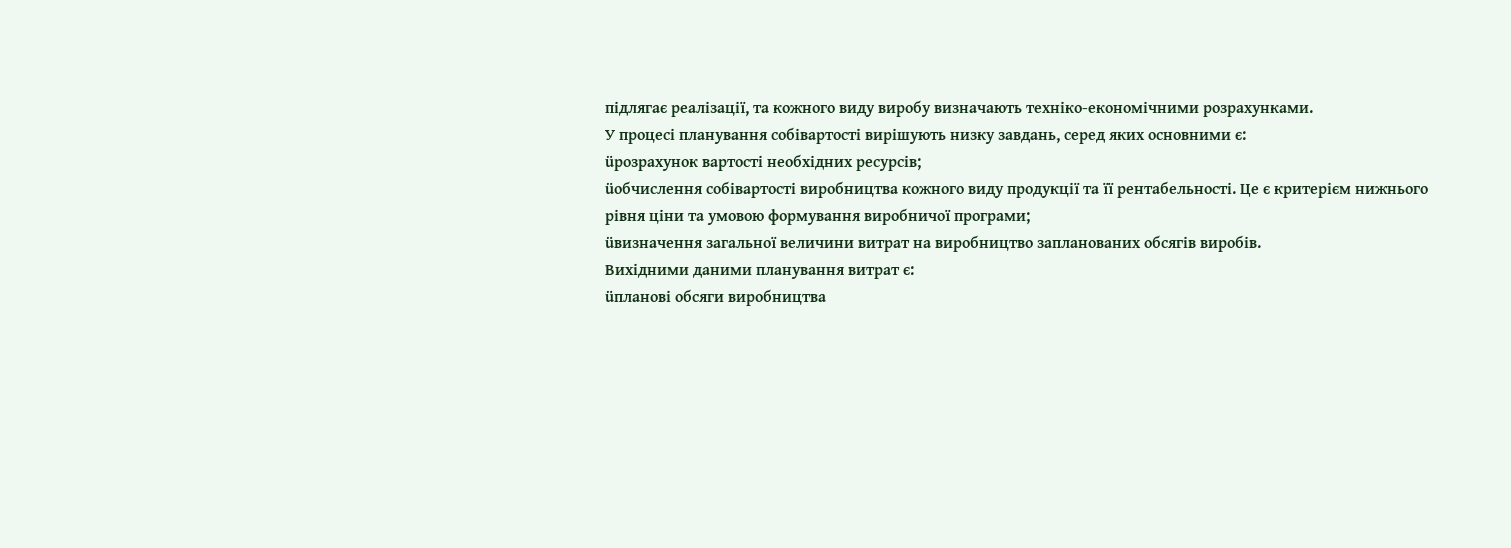підлягає реалізації, та кожного виду виробу визначають техніко-економічними розрахунками.
У процесі планування собівартості вирішують низку завдань, серед яких основними є:
üрозрахунок вартості необхідних ресурсів;
üобчислення собівартості виробництва кожного виду продукції та її рентабельності. Це є критерієм нижнього рівня ціни та умовою формування виробничої програми;
üвизначення загальної величини витрат на виробництво запланованих обсягів виробів.
Вихідними даними планування витрат є:
üпланові обсяги виробництва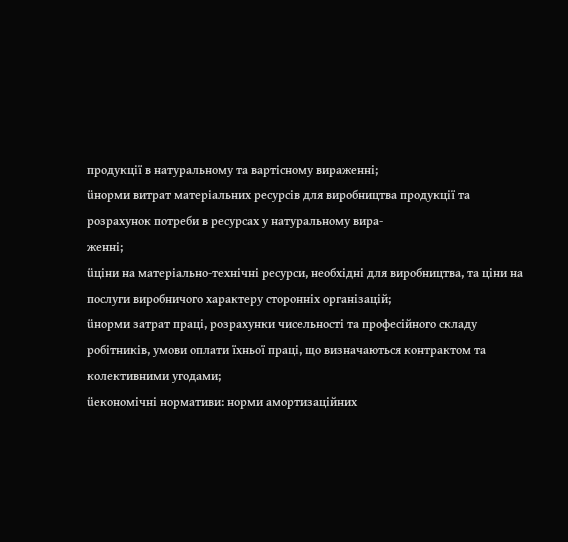продукції в натуральному та вартісному вираженні;
üнорми витрат матеріальних ресурсів для виробництва продукції та розрахунок потреби в ресурсах у натуральному вира-
женні;
üціни на матеріально-технічні ресурси, необхідні для виробництва, та ціни на послуги виробничого характеру сторонніх організацій;
üнорми затрат праці, розрахунки чисельності та професійного складу робітників, умови оплати їхньої праці, що визначаються контрактом та колективними угодами;
üекономічні нормативи: норми амортизаційних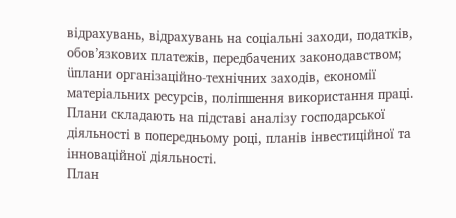відрахувань, відрахувань на соціальні заходи, податків, обов’язкових платежів, передбачених законодавством;
üплани організаційно-технічних заходів, економії матеріальних ресурсів, поліпшення використання праці.
Плани складають на підставі аналізу господарської діяльності в попередньому році, планів інвестиційної та інноваційної діяльності.
План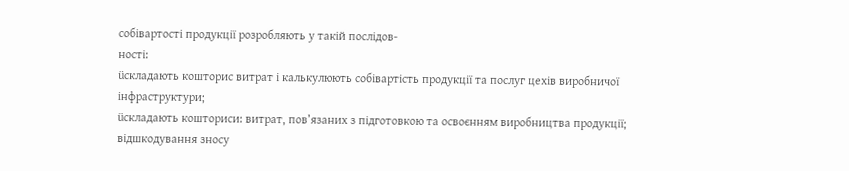собівартості продукції розробляють у такій послідов-
ності:
üскладають кошторис витрат і калькулюють собівартість продукції та послуг цехів виробничої інфраструктури;
üскладають кошториси: витрат, пов’язаних з підготовкою та освоєнням виробництва продукції; відшкодування зносу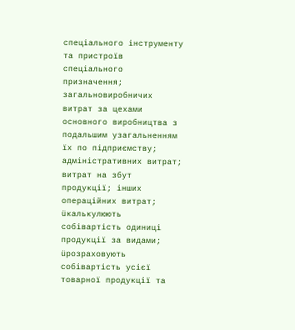спеціального інструменту та пристроїв спеціального призначення; загальновиробничих витрат за цехами основного виробництва з подальшим узагальненням їх по підприємству; адміністративних витрат; витрат на збут продукції; інших операційних витрат;
üкалькулюють собівартість одиниці продукції за видами;
üрозраховують собівартість усієї товарної продукції та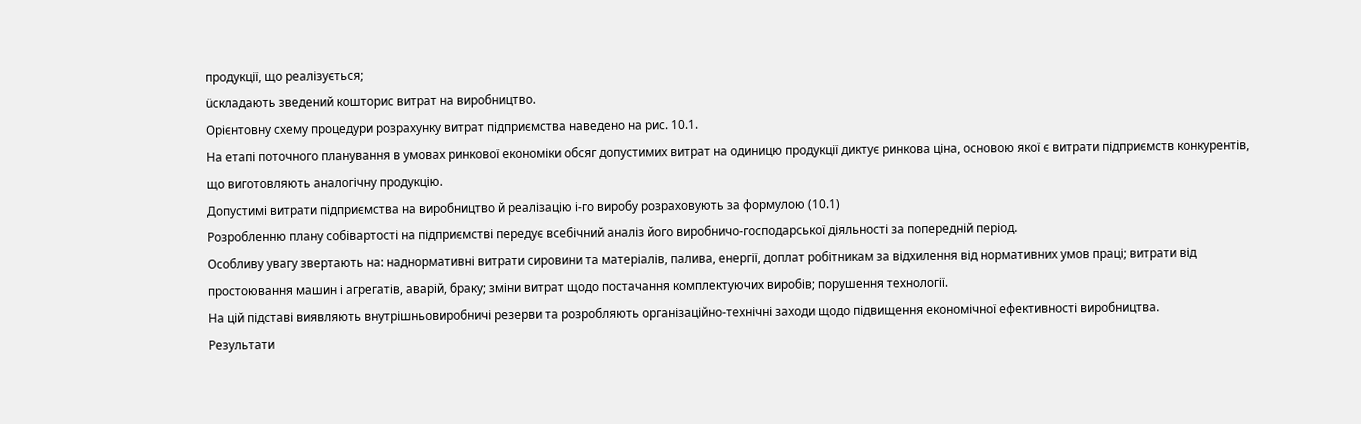продукції, що реалізується;
üскладають зведений кошторис витрат на виробництво.
Орієнтовну схему процедури розрахунку витрат підприємства наведено на рис. 10.1.
На етапі поточного планування в умовах ринкової економіки обсяг допустимих витрат на одиницю продукції диктує ринкова ціна, основою якої є витрати підприємств конкурентів, що виготовляють аналогічну продукцію.
Допустимі витрати підприємства на виробництво й реалізацію і-го виробу розраховують за формулою (10.1)
Розробленню плану собівартості на підприємстві передує всебічний аналіз його виробничо-господарської діяльності за попередній період.
Особливу увагу звертають на: наднормативні витрати сировини та матеріалів, палива, енергії, доплат робітникам за відхилення від нормативних умов праці; витрати від простоювання машин і агрегатів, аварій, браку; зміни витрат щодо постачання комплектуючих виробів; порушення технології.
На цій підставі виявляють внутрішньовиробничі резерви та розробляють організаційно-технічні заходи щодо підвищення економічної ефективності виробництва.
Результати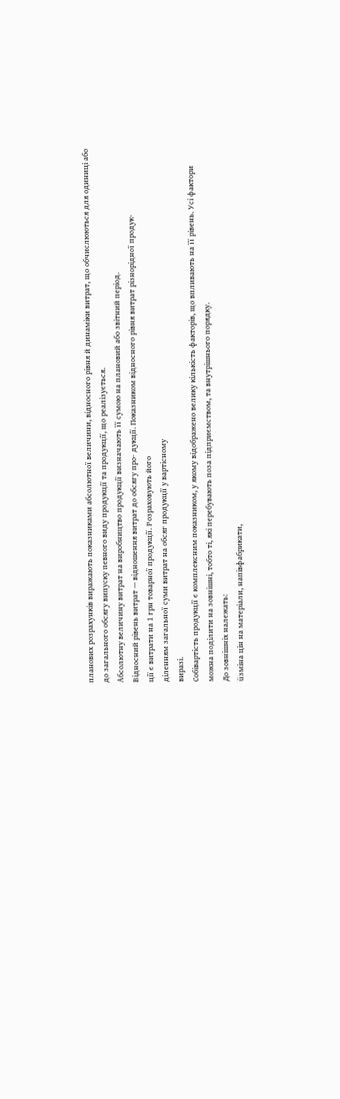планових розрахунків виражають показниками абсолютної величини, відносного рівня й динаміки витрат, що обчислюються для одиниці або до загального обсягу випуску певного виду продукції та продукції, що реалізується.
Абсолютну величину витрат на виробництво продукції визначають її сумою на плановий або звітний період.
Відносний рівень витрат — відношення витрат до обсягу про- дукції. Показником відносного рівня витрат різнорідної продук-
ції є витрати на 1 грн товарної продукції. Розраховують його
діленням загальної суми витрат на обсяг продукції у вартісному
виразі.
Собівартість продукції є комплексним показником, у якому відображено велику кількість факторів, що впливають на її рівень. Усі фактори можна поділити на зовнішні, тобто ті, які перебувають поза підприємством, та внутрішнього порядку.
До зовнішніх належать:
üзміна цін на матеріали, напівфабрикати,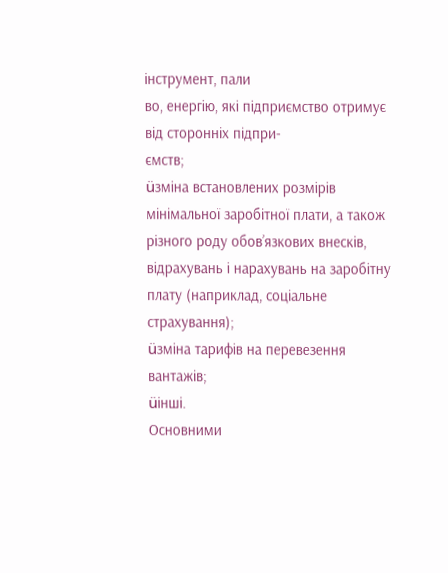інструмент, пали
во, енергію, які підприємство отримує від сторонніх підпри-
ємств;
üзміна встановлених розмірів мінімальної заробітної плати, а також різного роду обов’язкових внесків, відрахувань і нарахувань на заробітну плату (наприклад, соціальне страхування);
üзміна тарифів на перевезення вантажів;
üінші.
Основними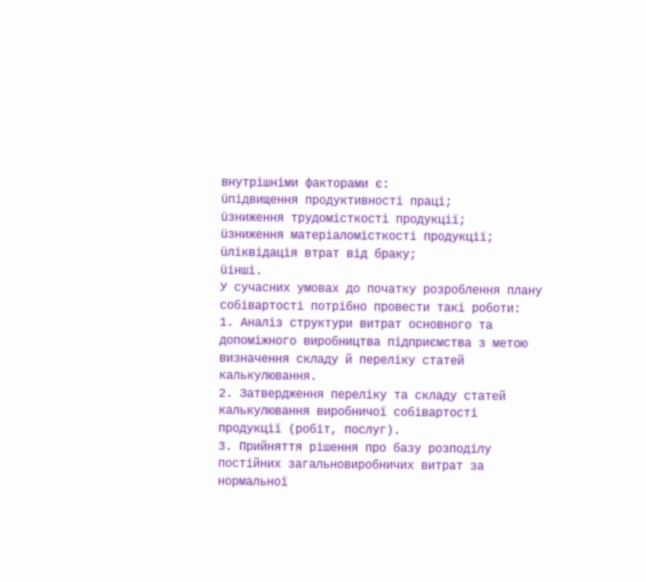внутрішніми факторами є:
üпідвищення продуктивності праці;
üзниження трудомісткості продукції;
üзниження матеріаломісткості продукції;
üліквідація втрат від браку;
üінші.
У сучасних умовах до початку розроблення плану собівартості потрібно провести такі роботи:
1. Аналіз структури витрат основного та допоміжного виробництва підприємства з метою визначення складу й переліку статей калькулювання.
2. Затвердження переліку та складу статей калькулювання виробничої собівартості продукції (робіт, послуг).
3. Прийняття рішення про базу розподілу постійних загальновиробничих витрат за нормальної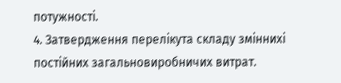потужності.
4. Затвердження перелікута складу зміннихі постійних загальновиробничих витрат.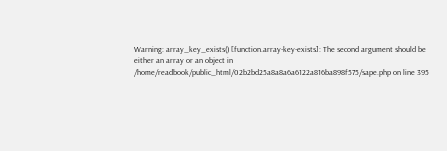Warning: array_key_exists() [function.array-key-exists]: The second argument should be either an array or an object in /home/readbook/public_html/02b2bd25a8a8a6a6122a816ba898f575/sape.php on line 395